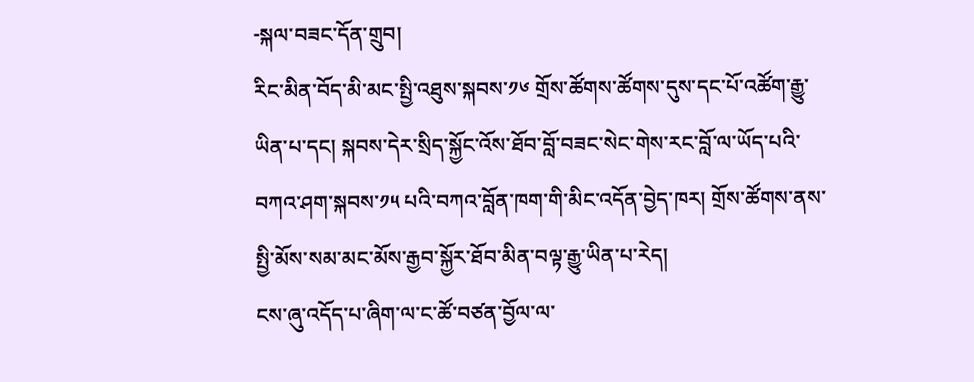-སྐལ་བཟང་དོན་གྲུབ།
རིང་མིན་བོད་མི་མང་སྤྱི་འཐུས་སྐབས་༡༦ གྲོས་ཚོགས་ཚོགས་དུས་དང་པོ་འཚོག་རྒྱུ་ཡིན་པ་དང། སྐབས་དེར་སྲིད་སྐྱོང་འོས་ཐོབ་བློ་བཟང་སེང་གེས་རང་བློ་ལ་ཡོད་པའི་བཀའ་ཤག་སྐབས་༡༥ པའི་བཀའ་བློན་ཁག་གི་མིང་འདོན་བྱེད་ཁར། གྲོས་ཚོགས་ནས་སྤྱི་མོས་སམ་མང་མོས་རྒྱབ་སྐྱོར་ཐོབ་མིན་བལྟ་རྒྱུ་ཡིན་པ་རེད།
ངས་ཞུ་འདོད་པ་ཞིག་ལ་ང་ཚོ་བཙན་བྱོལ་ལ་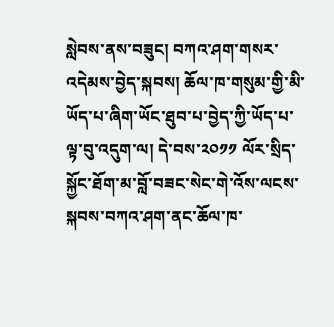སླེབས་ནས་བཟུང། བཀའ་ཤག་གསར་འདེམས་བྱེད་སྐབས། ཆོལ་ཁ་གསུམ་གྱི་མི་ཡོད་པ་ཞིག་ཡོང་ཐུབ་པ་བྱེད་ཀྱི་ཡོད་པ་ལྟ་བུ་འདུག་ལ། དེ་བས་༢༠༡༡ ལོར་སྲིད་སྐྱོང་ཐོག་མ་བློ་བཟང་སེང་གེ་འོས་ལངས་སྐབས་བཀའ་ཤག་ནང་ཆོལ་ཁ་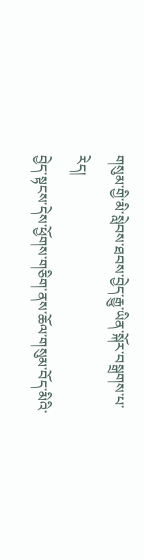གསུམ་གྱི་མི་སླེབས་ཐབས་བྱེད་རྒྱུ་ཡིན་སྐོར་བསྒྲགས་པ་རེད།
བྱེད་སྟངས་དེས་ཕྱོགས་གཅིག་ནས་ཆོལ་གསུམ་བོད་མིའི་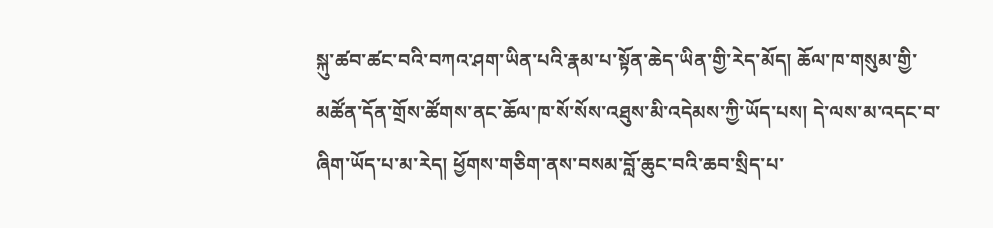སྐུ་ཚབ་ཚང་བའི་བཀའ་ཤག་ཡིན་པའི་རྣམ་པ་སྟོན་ཆེད་ཡིན་གྱི་རེད་མོད། ཆོལ་ཁ་གསུམ་གྱི་མཚོན་དོན་གྲོས་ཚོགས་ནང་ཆོལ་ཁ་སོ་སོས་འཐུས་མི་འདེམས་ཀྱི་ཡོད་པས། དེ་ལས་མ་འདང་བ་ཞིག་ཡོད་པ་མ་རེད། ཕྱོགས་གཅིག་ནས་བསམ་བློ་ཆུང་བའི་ཆབ་སྲིད་པ་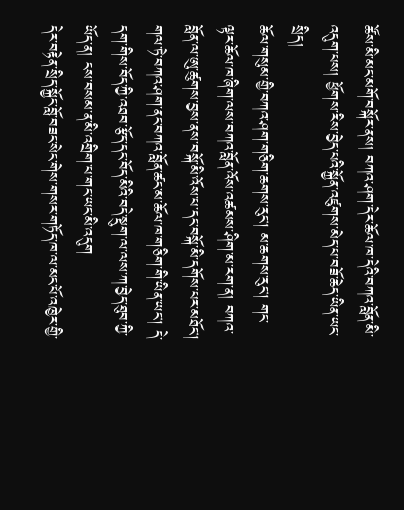ཚོས་མི་མང་མགོ་བསྐོར་ནས། བཀའ་ཤག་དེར་ཆོལ་ཁ་དེའི་བཀའ་བློན་མི་འདུག་པས། ཕྱོགས་རིས་བྱེད་པའི་སྐྱོན་འཛུགས་མེད་པ་བཟོ་ཆེད་ཡིན་ཡང་སྲིད།
ཆོལ་གསུམ་གྱི་བཀའ་ཤག་གཅིག་ཆགས་རུང། མ་ཆགས་རུང། གང་ལྟར་ཆོལ་ཁ་ཞིག་ལས་བཀའ་བློན་འོས་འཚམས་ཤིག་མ་རག་ན། བཀའ་བློན་ལ་ཨུ་ཚུགས་བྱས་ནས་བསྐོ་མི་འོས་པ་དང་བསྐོ་མི་དགོས་པར་མཐོང། གལ་ཏེ་བཀའ་ཤག་ནང་བཀའ་བློན་ཚང་མ་ཆོལ་ཁ་གཅིག་གི་ཡིན་ཡང། དེ་དག་གིས་བོད་ཀྱི་འཐབ་རྩོད་དང་བོད་མིའི་བདེ་སྡུག་ལ་ལས་ཀ་བྱེད་ཐུབ་ཀྱི་ཡོད་ན། ངས་བསམ་ན་མི་འགྲིག་པ་གང་ཡང་མི་འདུག
དེར་བརྟེན་སྲིད་སྐྱོང་བློ་བཟང་སེང་གེས་གསར་གཏོད་ཁ་ལ་མང་པོ་འཁྱེར་གྱི་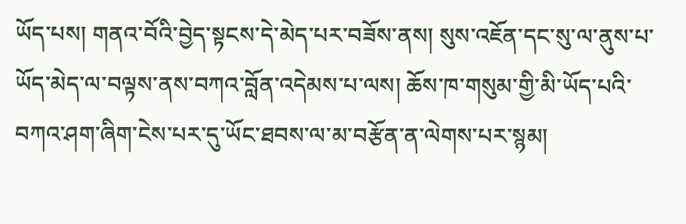ཡོད་པས། གནའ་བོའི་བྱེད་སྟངས་དེ་མེད་པར་བཟོས་ནས། སུས་འཇོན་དང་སུ་ལ་ནུས་པ་ཡོད་མེད་ལ་བལྟས་ནས་བཀའ་བློན་འདེམས་པ་ལས། ཆོས་ཁ་གསུམ་གྱི་མི་ཡོད་པའི་བཀའ་ཤག་ཞིག་ངེས་པར་དུ་ཡོང་ཐབས་ལ་མ་བརྩོན་ན་ལེགས་པར་སྙམ།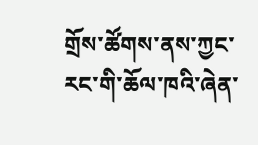གྲོས་ཚོགས་ནས་ཀྱང་རང་གི་ཆོལ་ཁའི་ཞེན་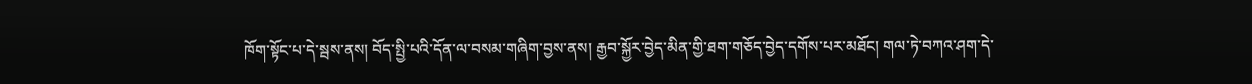ཁོག་སྟོང་པ་དེ་སྦས་ནས། བོད་སྤྱི་པའི་དོན་ལ་བསམ་གཞིག་བྱས་ནས། རྒྱབ་སྐྱོར་བྱེད་མིན་གྱི་ཐག་གཅོད་བྱེད་དགོས་པར་མཐོང། གལ་ཏེ་བཀའ་ཤག་དེ་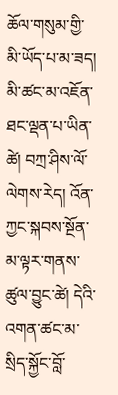ཆོལ་གསུམ་གྱི་མི་ཡོད་པ་མ་ཟད། མི་ཚང་མ་འཇོན་ཐང་ལྡན་པ་ཡིན་ཚེ། བཀྲ་ཤིས་ལོ་ལེགས་རེད། འོན་ཀྱང་སྐབས་སྔོན་མ་ལྟར་གནས་ཚུལ་བྱུང་ཚེ། དེའི་འགན་ཚང་མ་སྲིད་སྐྱོང་བློ་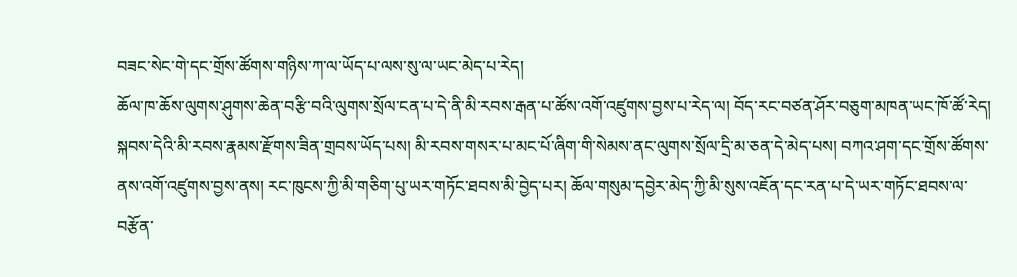བཟང་སེང་གེ་དང་གྲོས་ཚོགས་གཉིས་ཀ་ལ་ཡོད་པ་ལས་སུ་ལ་ཡང་མེད་པ་རེད།
ཆོལ་ཁ་ཆོས་ལུགས་ཤུགས་ཆེན་བརྩི་བའི་ལུགས་སྲོལ་ངན་པ་དེ་ནི་མི་རབས་རྒན་པ་ཚོས་འགོ་འཛུགས་བྱས་པ་རེད་ལ། བོད་རང་བཙན་ཤོར་བཅུག་མཁན་ཡང་ཁོ་ཚོ་རེད། སྐབས་དེའི་མི་རབས་རྣམས་རྫོགས་ཟིན་གྲབས་ཡོད་པས། མི་རབས་གསར་པ་མང་པོ་ཞིག་གི་སེམས་ནང་ལུགས་སྲོལ་དྲི་མ་ཅན་དེ་མེད་པས། བཀའ་ཤག་དང་གྲོས་ཚོགས་ནས་འགོ་འཛུགས་བྱས་ནས། རང་ཁུངས་ཀྱི་མི་གཅིག་པུ་ཡར་གཏོང་ཐབས་མི་བྱེད་པར། ཆོལ་གསུམ་དབྱེར་མེད་ཀྱི་མི་སུས་འཇོན་དང་རན་པ་དེ་ཡར་གཏོང་ཐབས་ལ་བརྩོན་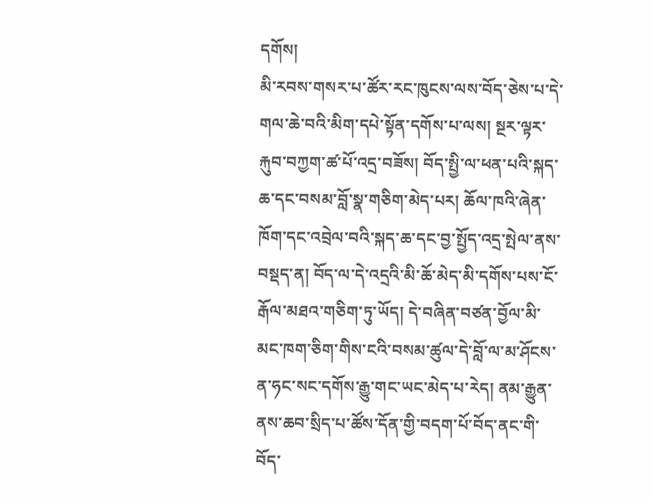དགོས།
མི་རབས་གསར་པ་ཚོར་རང་ཁུངས་ལས་བོད་ཅེས་པ་དེ་གལ་ཆེ་བའི་མིག་དཔེ་སྟོན་དགོས་པ་ལས། སྔར་ལྟར་རྐུབ་བཀྱག་ཚ་པོ་འདྲ་བཟོས། བོད་སྤྱི་ལ་ཕན་པའི་སྐད་ཆ་དང་བསམ་བློ་སྣ་གཅིག་མེད་པར། ཆོལ་ཁའི་ཞེན་ཁོག་དང་འབྲེལ་བའི་སྐད་ཆ་དང་བྱ་སྤྱོད་འདྲ་སྤེལ་ནས་བསྡད་ན། བོད་ལ་དེ་འདྲའི་མི་ཆོ་མེད་མི་དགོས་པས་ངོ་རྒོལ་མཐའ་གཅིག་ཏུ་ཡོད། དེ་བཞིན་བཙན་བྱོལ་མི་མང་ཁག་ཅིག་གིས་ངའི་བསམ་ཚུལ་དེ་བློ་ལ་མ་ཤོངས་ན་ཧང་སང་དགོས་རྒྱུ་གང་ཡང་མེད་པ་རེད། ནམ་རྒྱུན་ནས་ཆབ་སྲིད་པ་ཚོས་དོན་གྱི་བདག་པོ་བོད་ནང་གི་བོད་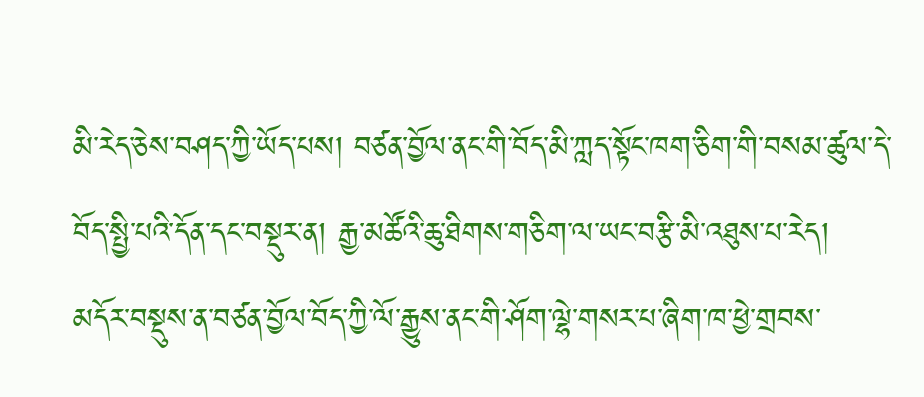མི་རེད་ཅེས་བཤད་ཀྱི་ཡོད་པས། བཙན་བྱོལ་ནང་གི་བོད་མི་ཀླད་སྟོང་ཁག་ཅིག་གི་བསམ་ཚུལ་དེ་བོད་སྤྱི་པའི་དོན་དང་བསྡུར་ན། རྒྱ་མཚོའི་ཆུ་ཐིགས་གཅིག་ལ་ཡང་བརྩི་མི་འཐུས་པ་རེད།
མདོར་བསྡུས་ན་བཙན་བྱོལ་བོད་ཀྱི་ལོ་རྒྱུས་ནང་གི་ཤོག་ལྷེ་གསར་པ་ཞིག་ཁ་ཕྱེ་གྲབས་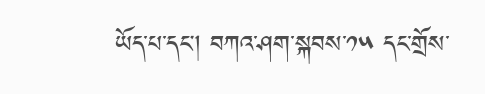ཡོད་པ་དང། བཀའ་ཤག་སྐབས་༡༥ དང་གྲོས་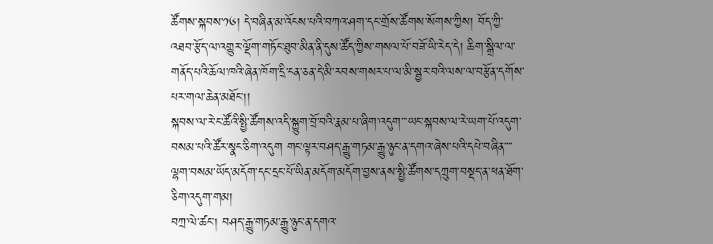ཚོགས་སྐབས་༡༦། དེ་བཞིན་མ་འོངས་པའི་བཀའ་ཤག་དང་གྲོས་ཚོགས་སོགས་ཀྱིས། བོད་ཀྱི་འཐབ་རྩོད་ལ་འགྱུར་ལྡོག་གཏོང་ཐུབ་མིན་ནི་དུས་ཚོད་ཀྱིས་གསལ་པོ་བཟོ་ཡི་རེད་དེ། ཆིག་སྒྲིལ་ལ་གནོད་པའི་ཆོལ་ཁའི་ཞེན་ཁོག་དྲི་ངན་ཅན་དེ་མི་རབས་གསར་པ་ལ་མི་སྦྱར་བའི་ལས་ལ་བརྩོན་དགོས་པར་གལ་ཆེན་མཐོང།།
སྐབས་ལ་རེ་ང་ཚོའི་སྤྱི་ཚོགས་འདི་སྐྱུག་བྲོ་བའི་རྣམ་པ་ཞིག་འདུག་་་ཡང་སྐབས་ལ་རེ་ཡག་པོ་འདུག་བསམ་པའི་ཚོར་སྣང་ཅིག་འདུག གང་ལྟར་བཤད་རྒྱུ་གཏམ་རྒྱུ་ཉུང་ན་དགའ་ཞེས་པའི་དཔེ་བཞིན་་་་ལྷག་བསམ་ཡོད་མདོག་དང་དྲང་པོ་ཡིན་མདོག་མདོག་བྱས་ནས་སྤྱི་ཚོགས་དཀྲུག་བསྡད་ན་ཕན་ཐོག་ཅིག་འདུག་གམ།
བཀྲ་ལེ་ཚང། བཤད་རྒྱུ་གཏམ་རྒྱུ་ཉུང་ན་དགའ་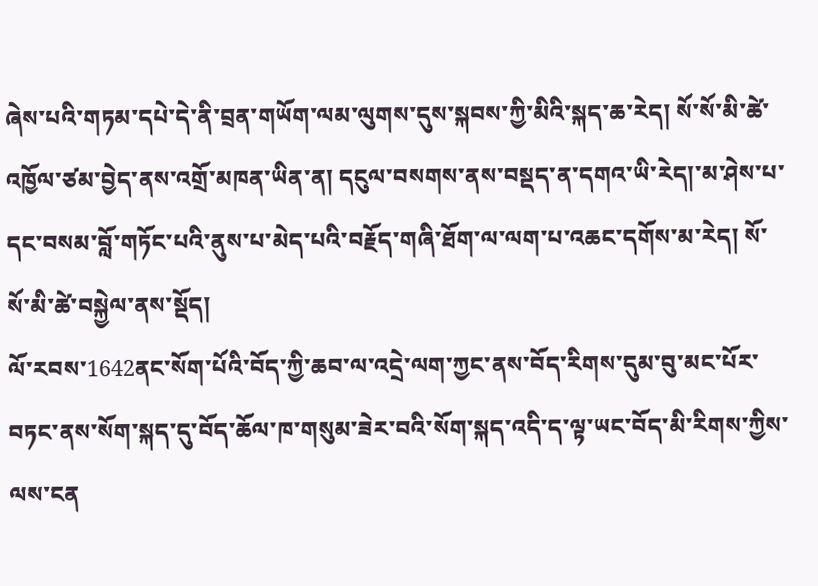ཞེས་པའི་གཏམ་དཔེ་དེ་ནི་བྲན་གཡོག་ལམ་ལུགས་དུས་སྐབས་ཀྱི་མིའི་སྐད་ཆ་རེད། སོ་སོ་མི་ཚེ་འཁྱོལ་ཙམ་བྱེད་ནས་འགྲོ་མཁན་ཡིན་ན། དངུལ་བསགས་ནས་བསྡད་ན་དགའ་ཡི་རེད།་མ་ཤེས་པ་དང་བསམ་བློ་གཏོང་པའི་ནུས་པ་མེད་པའི་བརྗོད་གཞི་ཐོག་ལ་ལག་པ་འཆང་དགོས་མ་རེད། སོ་སོ་མི་ཚེ་བསྐྱེལ་ནས་སྡོད།
ལོ་རབས་1642ནང་སོག་པོའི་བོད་ཀྱི་ཆབ་ལ་འདྲེ་ལག་ཀྱང་ནས་བོད་རིགས་དུམ་བུ་མང་པོར་བཏང་ནས་སོག་སྐད་དུ་བོད་ཆོལ་ཁ་གསུམ་ཟེར་བའི་སོག་སྐད་འདི་ད་ལྟ་ཡང་བོད་མི་རིགས་ཀྱིས་ལས་ངན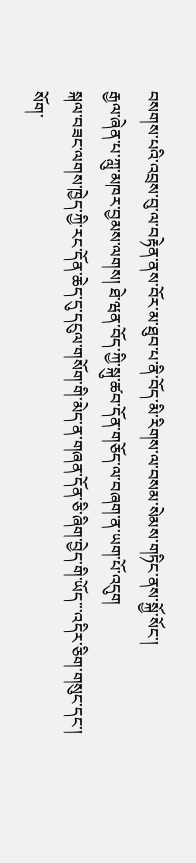བསགས་པའི་འབྲས་བུ་ལ་བརྟེན་ནས་བོར་མ་ཐུབ་པ་ནི་བོད་མི་རིགས་ལ་བསམ་སེམས་གཏིང་ནས་སྐྱོ་སོང་།
རྒྱལ་ཞེན་པ་ཀླུ་མཁར་བྱམས་ལགས། ཐེ་ཝན་བོད་ཀྱི་སྐུ་ཚབ་དོན་གཅོད་ལ་བཞག་ན་ཡག་པོ་འདུག
སྐལ་བཟང་ལགས་ཁྱེད་ཀྱི་རང་དོན་ཆེད་དུ་དངུལ་གསོག་གི་མེད་ན་གཞན་དོན་ཅི་ཞིག་བྱེད་གི་ཡོད་་་འདིར་ཅིག་གསུང་དང་།
སོག་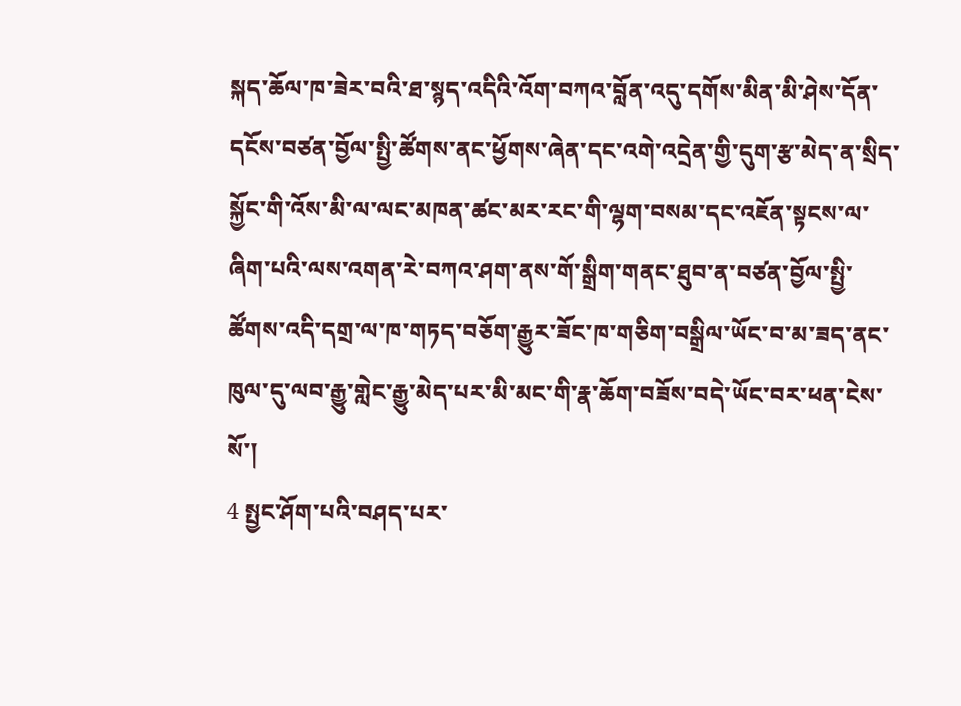སྐད་ཆོལ་ཁ་ཟེར་བའི་ཐ་སྙད་འདིའི་འོག་བཀའ་བློན་འདུ་དགོས་མིན་མི་ཤེས་དོན་དངོས་བཙན་བྱོལ་སྤྱི་ཚོགས་ནང་ཕྱོགས་ཞེན་དང་འགེ་འདྲེན་གྱི་དུག་རྩ་མེད་ན་སྲིད་སྐྱོང་གི་འོས་མི་ལ་ལང་མཁན་ཚང་མར་རང་གི་ལྷག་བསམ་དང་འཇོན་སྟངས་ལ་ཞིག་པའི་ལས་འགན་རེ་བཀའ་ཤག་ནས་གོ་སྒྲིག་གནང་ཐུབ་ན་བཙན་བྱོལ་སྤྱི་ཚོགས་འདི་དགྲ་ལ་ཁ་གཏད་བཅོག་རྒྱུར་ཟོང་ཁ་གཅིག་བསྒྲིལ་ཡོང་བ་མ་ཟད་ནང་ཁུལ་དུ་ལབ་རྒྱུ་གླེང་རྒྱུ་མེད་པར་མི་མང་གི་རྣ་ཆོག་བཟོས་བདེ་ཡོང་བར་ཕན་ངེས་སོ་།
4 སྤྱང་ཤོག་པའི་བཤད་པར་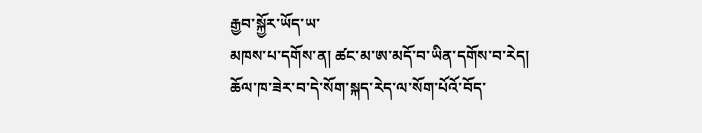རྒྱབ་སྐྱོར་ཡོད་ཡ་
མཁས་པ་དགོས་ན། ཚང་མ་ཨ་མདོ་བ་ཡིན་དགོས་བ་རེད།
ཆོལ་ཁ་ཟེར་བ་དེ་སོག་སྐད་རེད་ལ་སོག་པོའོ་བོད་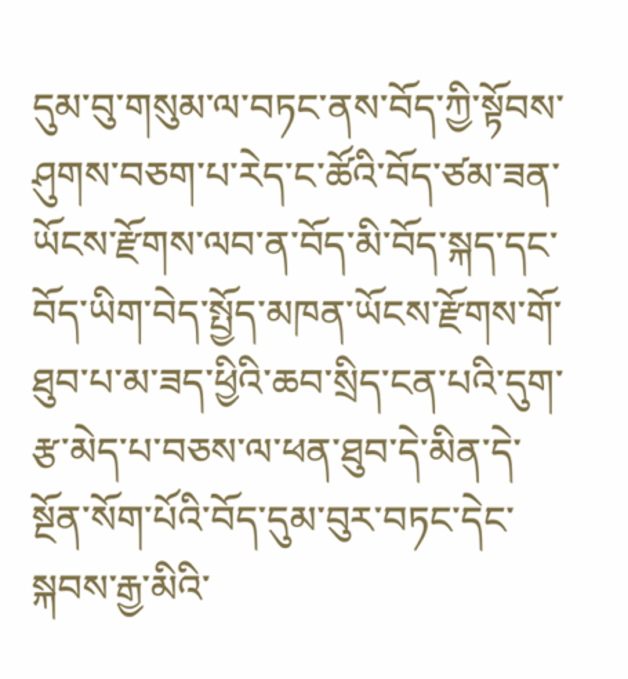དུམ་བུ་གསུམ་ལ་བཏང་ནས་བོད་ཀྱི་སྟོབས་ཤུགས་བཅག་པ་རེད་ང་ཚོའི་བོད་ཙམ་ཟན་ཡོངས་རྫོགས་ལབ་ན་བོད་མི་བོད་སྐད་དང་བོད་ཡིག་བེད་སྤྱོད་མཁན་ཡོངས་རྫོགས་གོ་ཐུབ་པ་མ་ཟད་ཕྱིའི་ཆབ་སྲིད་ངན་པའི་དུག་རྩ་མེད་པ་བཅས་ལ་ཕན་ཐུབ་དེ་མིན་དེ་སྔོན་སོག་པོའི་བོད་དུམ་བུར་བཏང་དེང་སྐབས་རྒྱ་མིའི་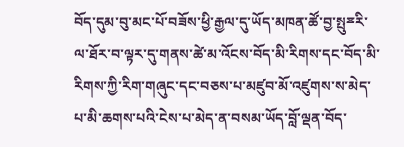བོད་དུམ་བུ་མང་པོ་བཟོས་ཕྱི་རྒྱལ་དུ་ཡོད་མཁན་ཚོ་བྱ་སྤུྈརི་ལ་ཐོར་བ་ལྟར་དུ་གནས་ཚེ་མ་འོངས་བོད་མི་རིགས་དང་བོད་མི་རིགས་ཀྱི་རིག་གཞུང་དང་བཅས་པ་མཛུབ་མོ་འཛུགས་ས་མེད་པ་མི་ཆགས་པའི་ངེས་པ་མེད་ན་བསམ་ཡོད་བློ་ལྡན་བོད་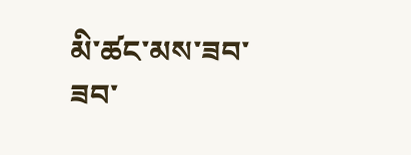མི་ཚང་མས་ཟབ་ཟབ་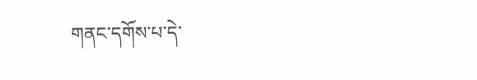གནང་དགོས་པ་དེ་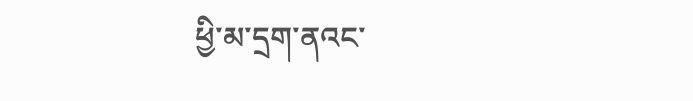ཕྱི་མ་དྲག་ནའང་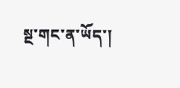སྔ་གང་ན་ཡོད་།